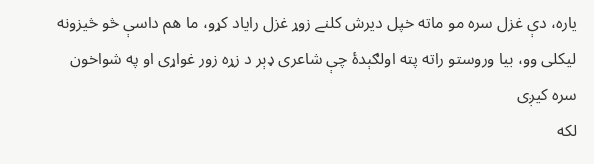یاره، دې غزل سره مو ماته خپل دیرش کلنے زوړ غزل رایاد کړو، ما هم داسې څو څیزونه لیکلی وو، بیا وروستو راته پته اولګېدۀ چې شاعری ډېر د زړه زور غواړی او په شواخون سره کیږی
لکه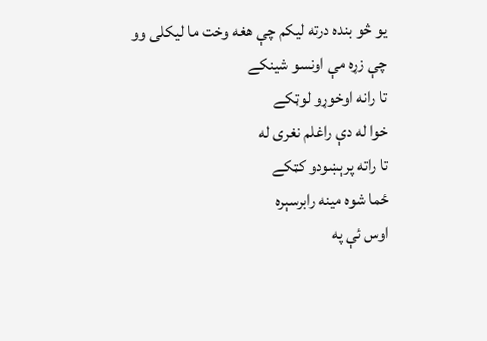یو څو بنده درته لیکم چې هغه وخت ما لیکلی وو
چې زړه مې اونسو شینکے
تا رانه اوخوړو لوټکے
خوا له دې راغلم نغری له
تا راته پرېښودو کټکے
ځما شوه مینه رابرسېره
اوس ئې په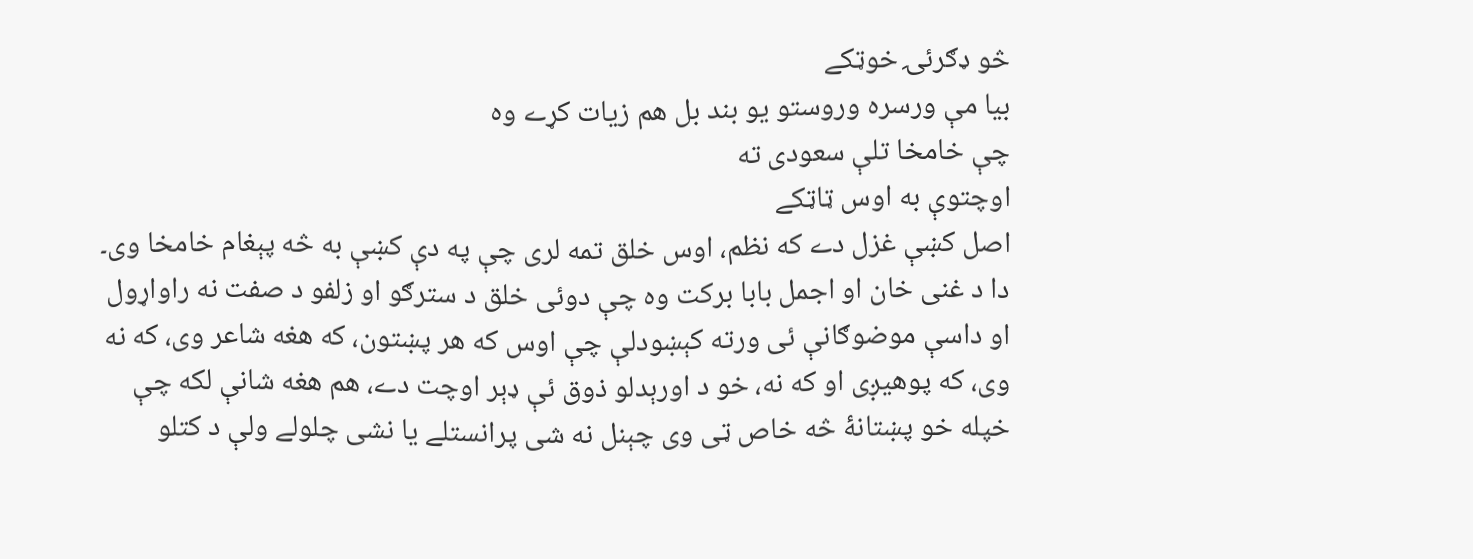څو ډګرئۍ خوټکے
بیا مې ورسره وروستو یو بند بل هم زیات کړے وه
چې خامخا تلې سعودی ته
اوچتوې به اوس ټاټکے
اصل کښې غزل دے که نظم، اوس خلق تمه لری چې په دې کښې به څه پېغام خامخا وی۔ دا د غنی خان او اجمل بابا برکت وه چې دوئی خلق د سترګو او زلفو د صفت نه راواړول او داسې موضوګانې ئی ورته کېښودلې چې اوس که هر پښتون، که هغه شاعر وی، که نه وی، که پوهیږی او که نه، خو د اورېدلو ذوق ئې ډېر اوچت دے، هم هغه شانې لکه چې خپله خو پښتانۀ څه خاص ټی وی چېنل نه شی پرانستلے یا نشی چلولے ولې د کتلو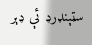سټېنډرډ ئې ډېر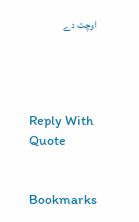اوچت دے




Reply With Quote


Bookmarks